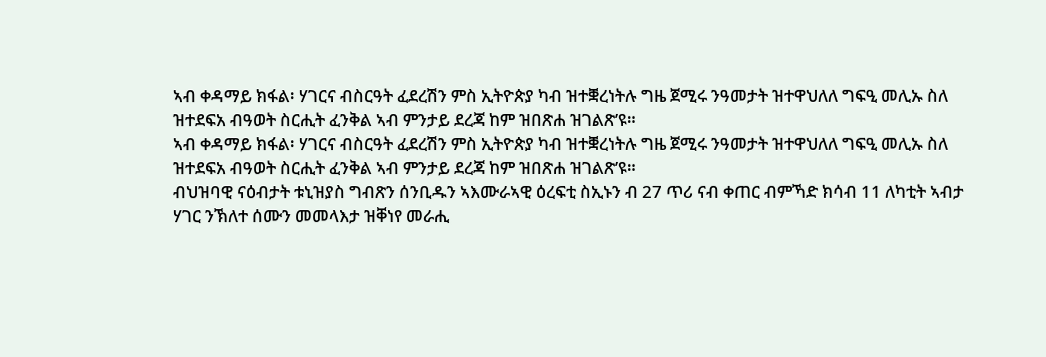ኣብ ቀዳማይ ክፋል፡ ሃገርና ብስርዓት ፈደረሽን ምስ ኢትዮጵያ ካብ ዝተቛረነትሉ ግዜ ጀሚሩ ንዓመታት ዝተዋህለለ ግፍዒ መሊኡ ስለ ዝተደፍአ ብዓወት ስርሒት ፈንቅል ኣብ ምንታይ ደረጃ ከም ዝበጽሐ ዝገልጽ’ዩ።
ኣብ ቀዳማይ ክፋል፡ ሃገርና ብስርዓት ፈደረሽን ምስ ኢትዮጵያ ካብ ዝተቛረነትሉ ግዜ ጀሚሩ ንዓመታት ዝተዋህለለ ግፍዒ መሊኡ ስለ ዝተደፍአ ብዓወት ስርሒት ፈንቅል ኣብ ምንታይ ደረጃ ከም ዝበጽሐ ዝገልጽ’ዩ።
ብህዝባዊ ናዕብታት ቱኒዝያስ ግብጽን ሰንቢዱን ኣእሙራኣዊ ዕረፍቲ ስኢኑን ብ 27 ጥሪ ናብ ቀጠር ብምኻድ ክሳብ 11 ለካቲት ኣብታ ሃገር ንኽለተ ሰሙን መመላእታ ዝቐነየ መራሒ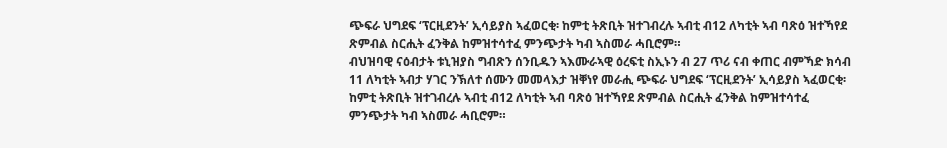ጭፍራ ህግደፍ ‘ፕርዚደንት’ ኢሳይያስ ኣፈወርቂ፡ ከምቲ ትጽቢት ዝተገብረሉ ኣብቲ ብ12 ለካቲት ኣብ ባጽዕ ዝተኻየደ ጽምብል ስርሒት ፈንቅል ከምዝተሳተፈ ምንጭታት ካብ ኣስመራ ሓቢሮም።
ብህዝባዊ ናዕብታት ቱኒዝያስ ግብጽን ሰንቢዱን ኣእሙራኣዊ ዕረፍቲ ስኢኑን ብ 27 ጥሪ ናብ ቀጠር ብምኻድ ክሳብ 11 ለካቲት ኣብታ ሃገር ንኽለተ ሰሙን መመላእታ ዝቐነየ መራሒ ጭፍራ ህግደፍ ‘ፕርዚደንት’ ኢሳይያስ ኣፈወርቂ፡ ከምቲ ትጽቢት ዝተገብረሉ ኣብቲ ብ12 ለካቲት ኣብ ባጽዕ ዝተኻየደ ጽምብል ስርሒት ፈንቅል ከምዝተሳተፈ ምንጭታት ካብ ኣስመራ ሓቢሮም።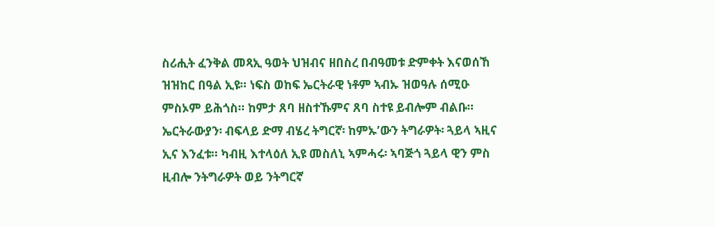ስሪሒት ፈንቅል መጻኢ ዓወት ህዝብና ዘበስረ በብዓመቱ ድምቀት እናወሰኸ ዝዝከር በዓል ኢዩ። ነፍስ ወከፍ ኤርትራዊ ነቶም ኣብኡ ዝወዓሉ ሰሚዑ ምስኦም ይሕጎስ። ከምታ ጸባ ዘስተኹምና ጸባ ስተዩ ይብሎም ብልቡ።
ኤርትራውያን፡ ብፍላይ ድማ ብሄረ ትግርኛ፡ ከምኡ’ውን ትግራዎት፡ ጓይላ ኣዚና ኢና እንፈቱ። ካብዚ እተላዕለ ኢዩ መስለኒ ኣምሓሩ፡ ኣባጅጎ ጓይላ ዊን ምስ ዚብሎ ንትግራዎት ወይ ንትግርኛ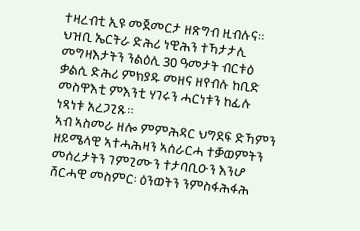ተዛረብቲ ኢዩ መጀመርታ ዘጽግብ ዚብሉና።
ህዝቢ ኤርትራ ድሕሪ ነዊሕን ተኻታታሊ መግዛእታትን ንልዕሊ 30 ዓመታት ብርቱዕ ቃልሲ ድሕሪ ምክያዱ መዘና ዘየብሉ ከቢድ መስዋእቲ ምእንቲ ሃገሩን ሓርነቱን ከፊሉ ነጻነቱ አረጋጊጹ።
ኣብ ኣስመራ ዘሎ ምምሕዳር ህግደፍ ድኻምን ዘይሜላዊ ኣተሓሕዛን ኣሰራርሓ ተቓወምትን መሰረታትን ገምጊሙን ተታባቢዑን እንሆ ሸርሓዊ መስምር፡ ዕንወትን ንምስፋሕፋሕ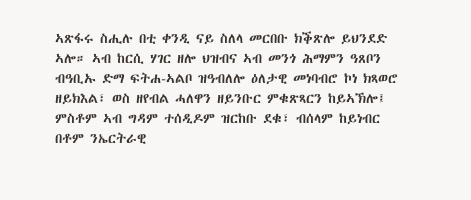ኣጽፋሩ ስሒሉ በቲ ቀንዲ ናይ ስለላ መርበቡ ክቕጽሎ ይህንደድ ኣሎ። ኣብ ከርሲ ሃገር ዘሎ ህዝብና ኣብ መንጎ ሕማምን ዓጸቦን ብዓቢኡ ድማ ፍትሐ-ኣልቦ ዝዓብለሎ ዕለታዊ መነባብሮ ኮነ ክጻወሮ ዘይክእል፣ ወስ ዘየብል ሓለዋን ዘይንቡር ምቁጽጻርን ከይኣኽሎ፤ ምስቶም ኣብ ግዳም ተሰዲዶም ዝርከቡ ደቁ፣ ብሰላም ከይነብር በቶም ንኤርትራዊ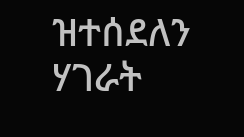ዝተሰደለን ሃገራት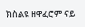ክስልዩ ዘዋፈሮም ናይ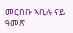መርበቡ ኣቢሉ ናይ ዓመጽ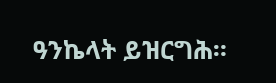ዓንኬላት ይዝርግሕ።